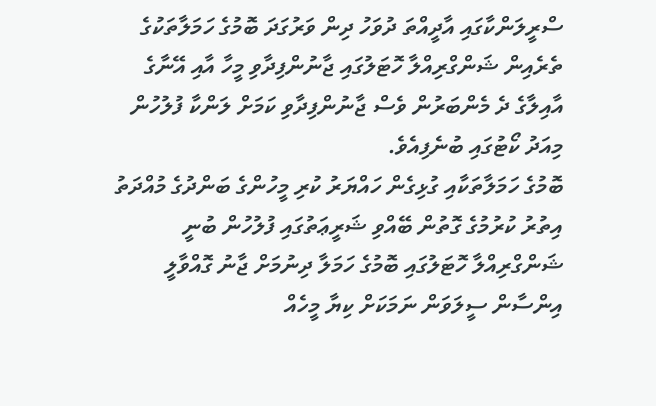ސްރީލަންކާގައި އާދީއްތަ ދުވަހު ދިން ވަރުގަދަ ބޮމުގެ ހަމަލާތަކުގެ ތެރެއިން ޝަންގްރިއްލާ ހޮޓަލުގައި ޖާނުންފިދާވި މީހާ އާއި އޭނާގެ އާއިލާގެ ދެ މެންބަރުން ވެސް ޖާނުންފިދާވި ކަމަށް ލަންކާ ފުލުހުން މިއަދު ކޯޓުގައި ބުނެފިއެވެ.
ބޮމުގެ ހަމަލާތަކާއި ގުޅިގެން ހައްޔަރު ކުރި މީހުންގެ ބަންދުގެ މުއްދަތު އިތުރު ކުރުމުގެ ގޮތުން ބޭއްވި ޝަރީޢަތުގައި ފުލުހުން ބުނީ ޝަންގްރިއްލާ ހޮޓަލުގައި ބޮމުގެ ހަމަލާ ދިނުމަށް ޖާނު ގޮއްވާލީ އިންސާން ސީލަވަން ނަމަކަށް ކިޔާ މީހެއް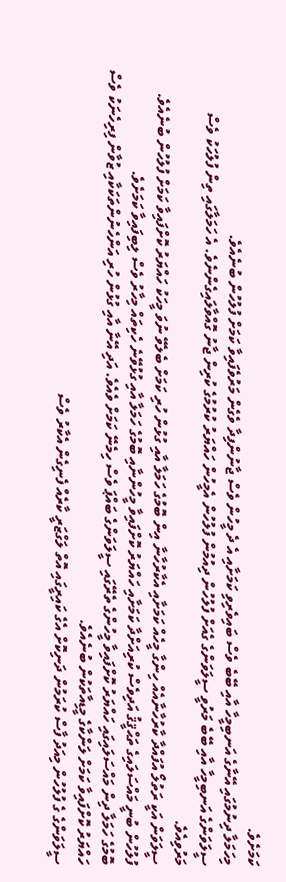ކަމަށެވެ.
މިހަމަލާ ދިނުމުގައި އޭނާގެ އަނބިމީހާ އާއި ބޭބެ ވެސް ބައިވެރިވި ކަމަށާއި އެ ދެ މީހުން ވެސް ޖާނުންފިދާ ވެގެން މަރުވެފައިވާ ކަމަށް ފުލުހުން ބުނެއެވެ.
ސީލަވަންގެ އަނބިމީހާ އާއި ބޭބެ މަރުވީ ސީލަވަންގެ ގެއަށް ފުލުހުން ދިއުމުން ފުލުހުން އެމީހުން ހައްޔަރު ކުރުމުގެ ކުރިން ޖާނު ގޮއްވާލައިގެންނެވެ. އެ ހަމަލާގައި ތިން ފުލުހަކު ވެސް މަރުވިއެވެ.
ސީލަވަން އަކީ ރަތުލޯ އުފައްދާ ކާރުހާނާއެއް ހިންގާ މީހެއް ކަމަށާއި އެކާރުހާނާ އިން ބޮމުގެ ހަމަލާ އާއި ގުޅުން ހުރި ކަމަށް ބެލެވޭ ނުވަ މީހަކު ހައްޔަރު ކޮށްފައިވާ ކަމަށް ފުލުހުން ބުނެއެވެ.
ފުލުހުން ބުނީ މައްސަލައިގެ ތަޙްޤީޤު އަދިވެސް ކުރިއަށްދާ ކަމަށާއި ހައްޔަރު ކޮށްފައިވާ މީހުންނާއި ބޮމުގެ ހަމަލާ އާއި ގުޅުވޭނެ ހެކިތައް މިހާރު ވެސް ލިބިފައިވާ ކަމަށެވެ.
ބޮމުގެ ހަމަލާ ދިން މައްސަލައިގައި ހައްޔަރު ކޮށްފައިވާ މީހުންގެ ތެރޭގައި ސީލަވަންގެ ބައްޕަ ވެސް ހިމެނޭ ކަމަށް ވެއެވެ. އަދި އޭނާ އާއި ގުޅުން ހުރި އަންހެނުންތަކަކާއި ޒުވާން ފިރިހެނަކު ވެސް ހައްޔަރު ކޮށްފައިވާ ކަމަށް ލަންކާގެ މީޑިއާތަކުން ބުނެއެވެ.
ސީލަވަންގެ ގެ ފުލުހުން މިއަދު ފާސް ކުރަމުން ދަނިކޮށް އެގެ ކައިރީގައި އޮތް ލަގްޒަރީ ކާރެއް ފެނިގެން އެކާރު ވެސް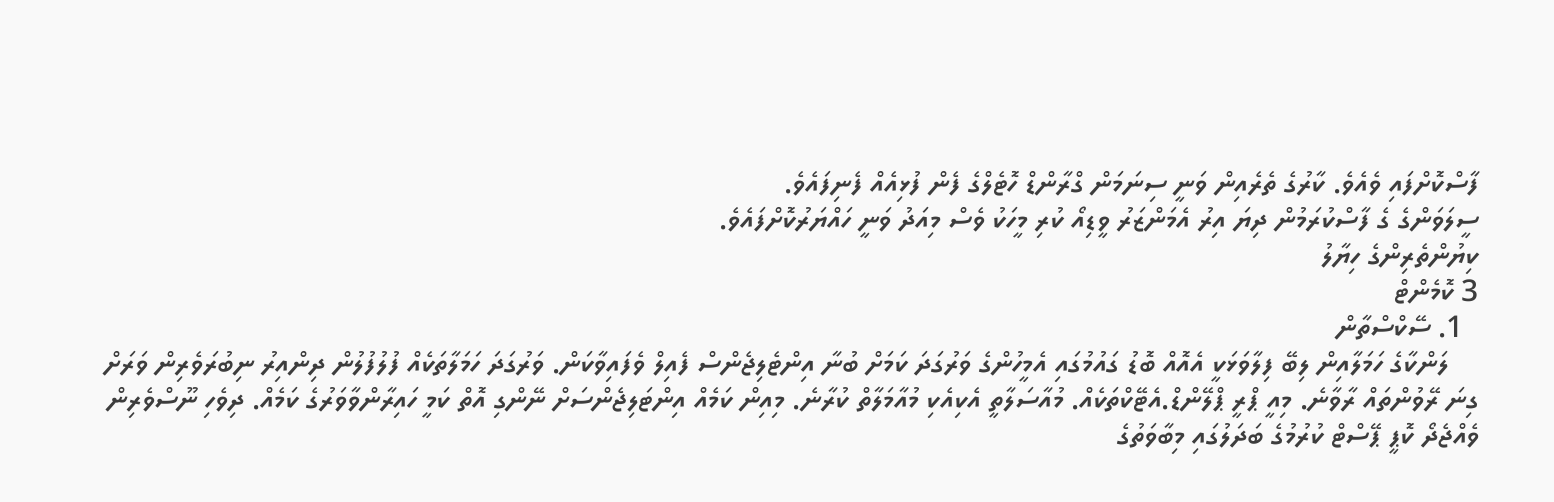ފާސްކޮށްފައި ވެއެވެ. ކާރުގެ ތެރެއިން ވަނީ ސިނަމަން ގްރާންޑް ހޮޓެލްގެ ފެން ފުޅިއެއް ފެނިފައެވެ.
ސީލަވަންގެ ގެ ފާސްކުރަމުން ދިޔަ އިރު އެމަންޒަރު ވީޑިއޯ ކުރި މީހަކު ވެސް މިއަދު ވަނީ ހައްޔަރުކޮށްފައެވެ.
ކިޔުންތެރިންގެ ހިޔާލު
3 ކޮމެންޓް
  1. ސޭކްސްތާން
    ލަންކާގެ ހަމަލާއިން ލިބޭ ފިލާވަޅަކީ އެއޮއް ބޮޑު ގައުމުގައި އެމީހުންގެ ވަރުގަދަ ކަމަށް ބުނާ އިންޓެލިޖެންސް ފެއިލް ވެފައިވާކަން. ވަރުގަދަ ހަމަލާތަކެއް ފުލުފުލުން ދިންއިރު ނިބުރަވެރިން ވަރަށް ގިނަ ރޭވުންތައް ރާވާނެ. މިއީ ޕްރީ ޕްލޭންޑް.އެޓޭކްތަކެއް. މުއާސަލާތީ އެކިއެކި މުއާމަލާތް ކުރާނެ. މިއިން ކަމެއް އިންޓަލިޖެންސަށް ނޭންގި އޮތް ކަމީ ހައިރާންވާވަރުގެ ކަމެއް. ދިވެހި ނޫސްވެރިން ވެއްޖެދޯ ކޮޕީ ޕޭސްޓް ކުރުމުގެ ބަދަލުގައި މިބާވަތުގެ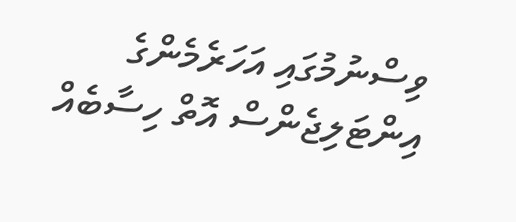ވިސްނުމުގައި އަހަރެމެންގެ އިންޓަލިޖެންސް އޮތް ހިސާބެއް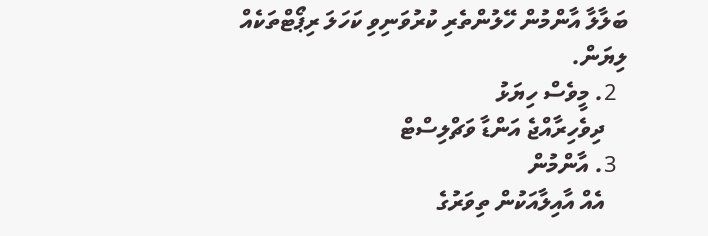ބަލާލާ އާންމުން ހޭލުންތެރި ކުރުވަނިވި ކަހަލަ ރިޕޯޓްތަކެއް ލިޔަން.
  2. މީވެސް ހިޔަޅު
    ދިވެހިރާއްޖެ އަންޑާ ވަޗްލިސްޓް
  3. އާންމުން
    އެއް އާއިލާއަކުން ތިވަރުގެ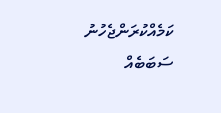ކަމެއްކުރަންޖެހުނު ސަބަބެއް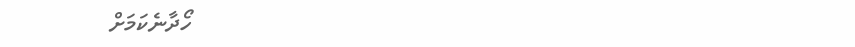ހޯދާނެކަމަށް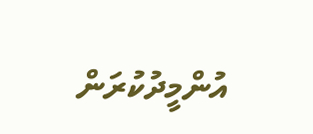އުންމީދުކުރަން